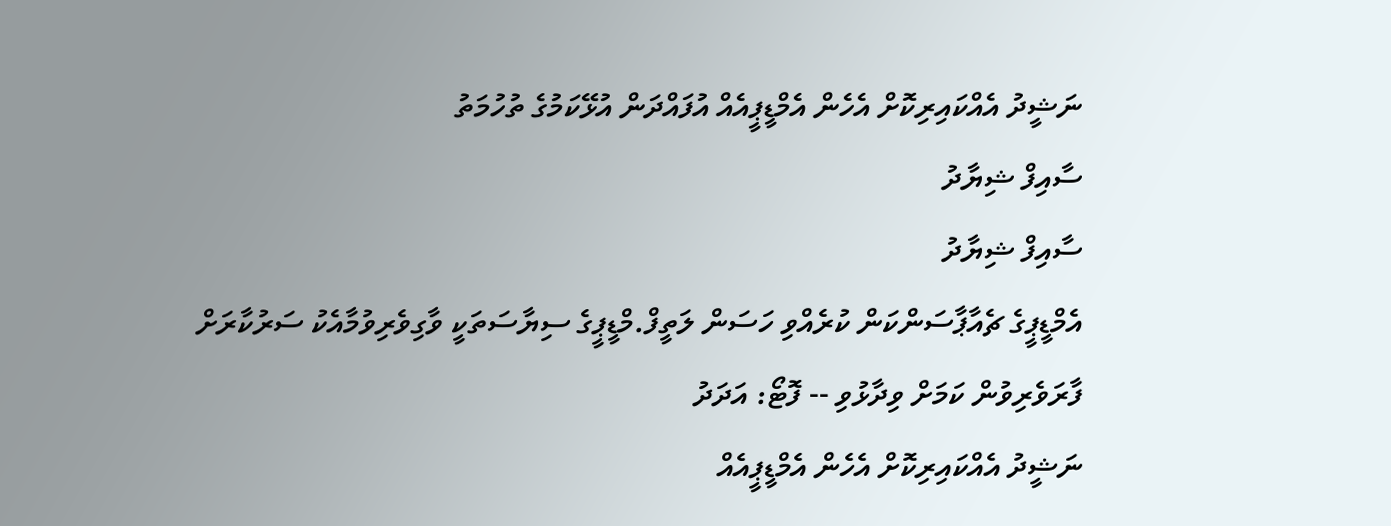ނަޝީދު އެއްކައިރިކޮށް އެހެން އެމްޑީޕީއެއް އުފައްދަން އުޅޭކަމުގެ ތުހުމަތު
ސާއިފް ޝިޔާދު
ސާއިފް ޝިޔާދު
އެމްޑީޕީގެ ޗެއާޕާސަންކަން ކުރެއްވި ހަސަން ލަތީފް.މްޑީޕީގެ ސިޔާސަތަކީ ވާގިވެރިވުމާއެކު ސަރުކާރަށް ފާރަވެރިވުން ކަމަށް ވިދާޅުވި -- ފޮޓޯ: އަދަދު
ނަޝީދު އެއްކައިރިކޮށް އެހެން އެމްޑީޕީއެއް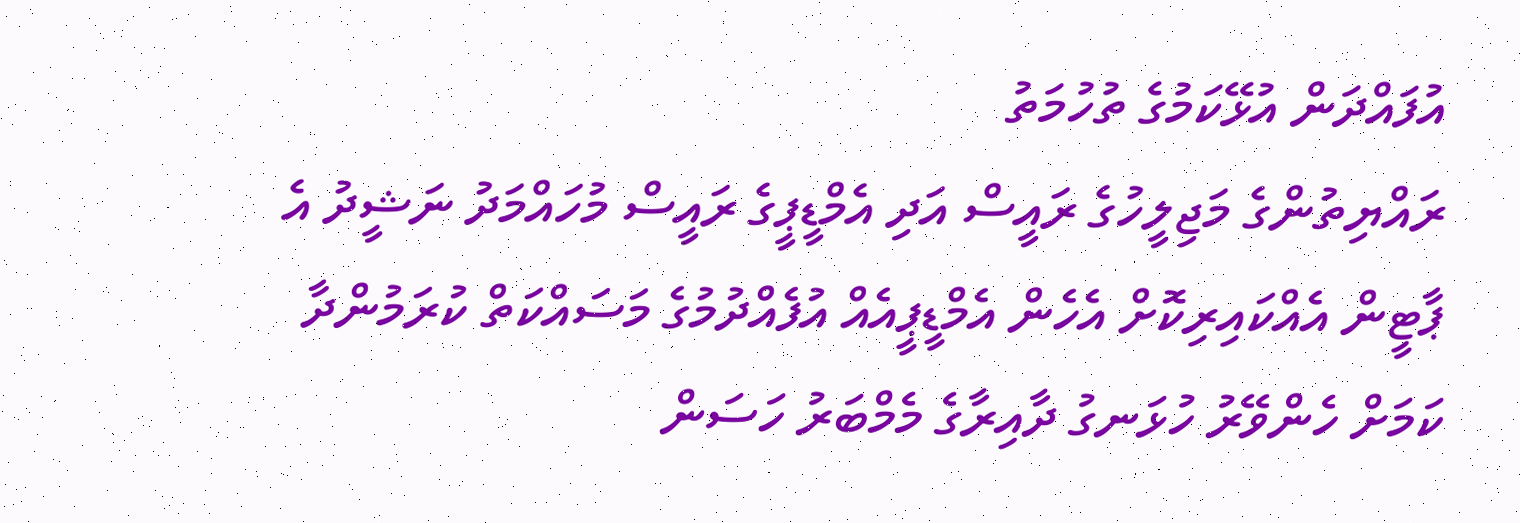އުފައްދަން އުޅޭކަމުގެ ތުހުމަތު
ރައްޔިތުންގެ މަޖިލީހުގެ ރައީސް އަދި އެމްޑީޕީގެ ރައީސް މުހައްމަދު ނަޝީދު އެ ޕާޓީން އެއްކައިރިކޮށް އެހެން އެމްޑީޕީއެއް އުފެއްދުމުގެ މަސައްކަތް ކުރަމުންދާ ކަމަށް ހެންވޭރު ހުޅަނގު ދާއިރާގެ މެމްބަރު ހަސަން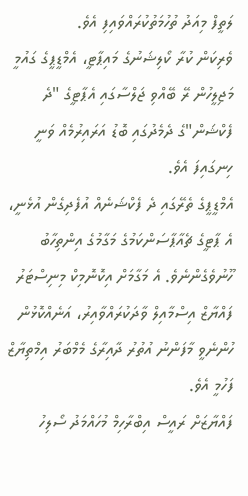ލަތީފް މިއަދު ތުހުމަތުކުރައްވައިފި އެވެ.
ވެރިކަން ކުރާ ކޯލިޝަނުގެ މައިޕާޓީ، އެމްޑީޕީގެ ގައުމީ މަޖިލީހުން ރޭ ބޭއްވި ޖަލްސާގައި އެޕާޓީގެ "ދެ ފެކްޝަން"ގެ ދެމެދުގައި ބޮޑު އަރައިރުމެއް ވަނީ ހިނގައިފަ އެވެ.
އެމްޑީޕީގެ ތެރޭގައި ދެ ފެކްޝަނެއް އުފެދިގެން އުޅެނީ، އެ ޕާޓީގެ ޗެއާޕާސަންކަމުގެ މަގާމުގެ އިންތިހާބު ހޫނުވެގެންނެވެ. އެ މަގާމަށް އިކޮނޮމިކް މިނިސްޓަރު ފައްޔާޒް އިސްމާއިލް ވާދަކުރައްވާއިރު، އަނެއްކޮޅުން ހުންނެވީ މާފަންނު އުތުރު ދާއިރާގެ މެމްބަރު އިމްތިޔާޒް ފަހުމީ އެވެ.
ފައްޔާޒަށް ރައީސް އިބްރާހިމް މުހައްމަދު ސޯލިހު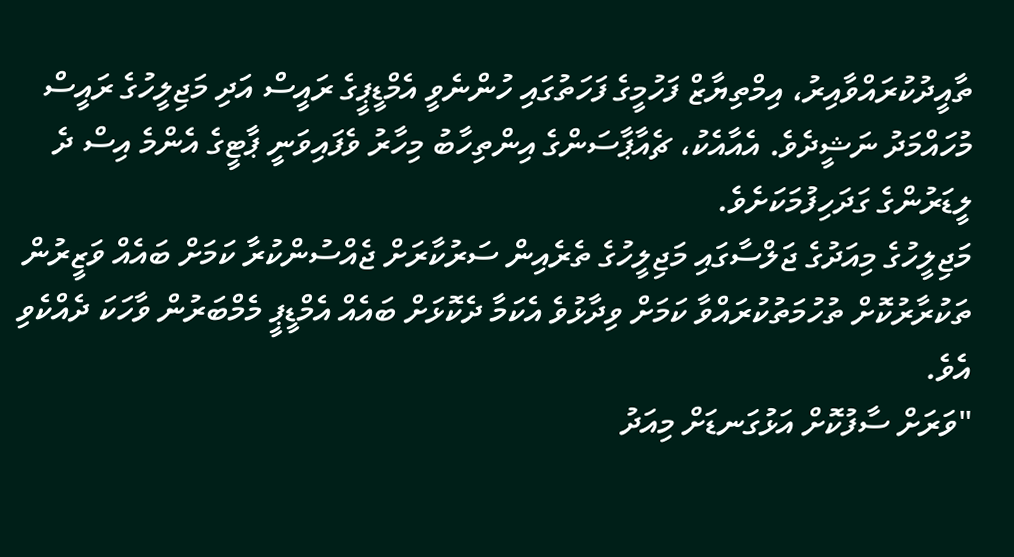ތާއީދުކުރައްވާއިރު، އިމްތިޔާޒް ފަހުމީގެ ފަހަތުގައި ހުންނެވީ އެމްޑީޕީގެ ރައީސް އަދި މަޖިލީހުގެ ރައީސް މުހައްމަދު ނަޝީދެވެ. އެއާއެކު، ޗެއާޕާސަންގެ އިންތިހާބު މިހާރު ވެފައިވަނީ ޕާޓީގެ އެންމެ އިސް ދެ ލީޑަރުންގެ ގަދަހިފުމަކަށެވެ.
މަޖިލީހުގެ މިއަދުގެ ޖަލްސާގައި މަޖިލީހުގެ ތެރެއިން ސަރުކާރަށް ޖެއްސުންކުރާ ކަމަށް ބައެއް ވަޒީރުން ތަކުރާރުކޮށް ތުހުމަތުކުރައްވާ ކަމަށް ވިދާޅުވެ އެކަމާ ދެކޮޅަށް ބައެއް އެމްޑީޕީ މެމްބަރުން ވާހަކަ ދެއްކެވި އެވެ.
"ވަރަށް ސާފުކޮށް އަޅުގަނޑަށް މިއަދު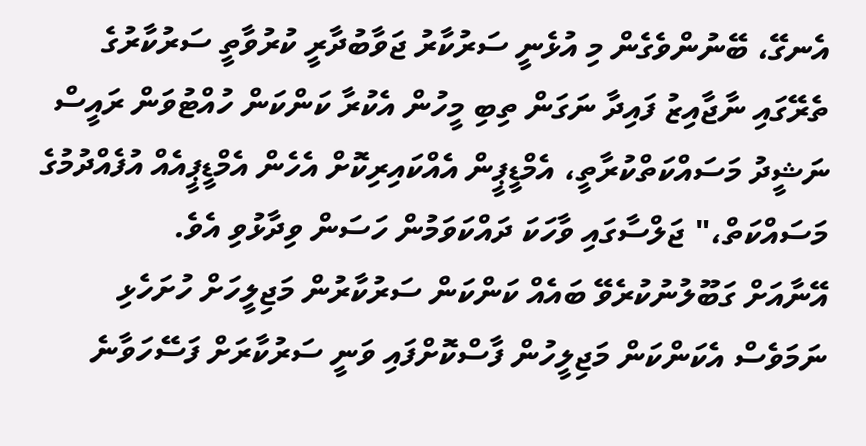އެނގޭ، ބޭނުންވެގެން މި އުޅެނީ ސަރުކާރު ޖަވާބުދާރީ ކުރުވާތީ ސަރުކާރުގެ ތެރޭގައި ނާޖާއިޒު ފައިދާ ނަގަން ތިބި މީހުން އެކުރާ ކަންކަން ހުއްޓުވަން ރައީސް ނަޝީދު މަސައްކަތްކުރާތީ، އެމްޑީޕީން އެއްކައިރިކޮށް އެހެން އެމްޑީޕީއެއް އުފެއްދުމުގެ މަސައްކަތް،" ޖަލްސާގައި ވާހަކަ ދައްކަވަމުން ހަސަން ވިދާޅުވި އެވެ.
އޭނާއަށް ގަބޫލުނުކުރެވޭ ބައެއް ކަންކަން ސަރުކާރުން މަޖިލީހަށް ހުށަހެޅި ނަމަވެސް އެކަންކަން މަޖިލީހުން ފާސްކޮށްފައި ވަނީ ސަރުކާރަށް ފަސޭހަވާނެ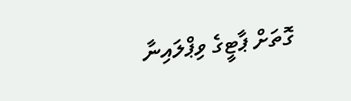ގޮތަށް ޕާޓީގެ ވިޕްލައިނާ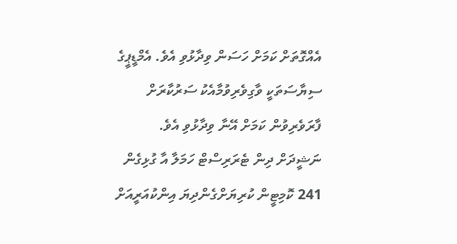އެއްގޮތަށް ކަމަށް ހަސަން ވިދާޅުވި އެވެ. އެމްޑީޕީގެ ސިޔާސަތަކީ ވާގިވެރިވުމާއެކު ސަރުކާރަށް ފާރަވެރިވުން ކަމަށް އޭނާ ވިދާޅުވި އެވެ.
ނަޝީދަށް ދިން ޓެރަރިސްޓް ހަމަލާ އާ ގުޅިގެން 241 ކޮމިޓީން ކުރިޔަށްގެންދިޔަ އިންކުއަރީއަށް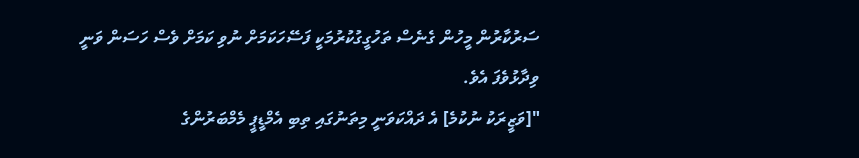ސަރުކާރުން މީހުން ގެނެސް ތަހުގީގުކުރުމަކީ ފަސޭހަކަމަށް ނުވި ކަމަށް ވެސް ހަސަން ވަނީ ވިދާޅުވެފަ އެވެ.
"[ވަޒީރަކު ނުކުމެ] އެ ދައްކަވަނީ މިތަނުގައި ތިބި އެމްޑީޕީ މެމްބަރުންގެ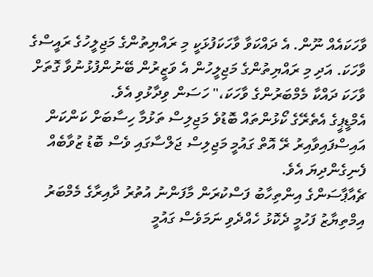ވާހަކައެއް ނޫން. އެ ދައްކަވާ ވާހަކަފުޅަކީ މި ރައްޔިތުންގެ މަޖިލީހުގެ ރައީސްގެ ވާހަކަ. އަދި މި ރައްޔިތުންގެ މަޖިލީހުން އެ ވަޒީރުން ބޭނުންފުޅުނުވާ ގޮތަށް ވާހަކަ ދައްކާ މެމްބަރުންގެ ވާހަކަ،" ހަސަން ވިދާޅުވި އެވެ.
އެމްޑީޕީގެ އެތެރޭގެ ކޯޅުންތައް ބޮޑުވެ މަޖިލިސް ތަޅުމާ ހިސާބަށް ކަންކަން އައިސްފައިވާއިރު ރޭ އޮތް ގައުމީ މަޖިލިސް ޖަލްސާގައި ވެސް ބޮޑު ޒުވާބެއް ފެނިގެންދިޔަ އެވެ.
ޗެއާޕާސަންގެ އިންތިހާބު ފަސްކުރަން މާފަންނު އުތުރު ދާއިރާގެ މެމްބަރު އިމްތިޔާޒު ފަހުމީ ދެކޮޅު ހެއްދެވި ނަމަވެސް ގައުމީ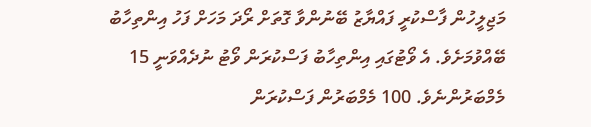މަޖިލީހުން ފާސްކުރީ ފައްޔާޒު ބޭނުންވާ ގޮތަށް ރޯދަ މަހަށް ފަހު އިންތިހާބު ބޭއްވުމަށެވެ. އެ ވޯޓުގައި އިންތިހާބު ފަސްކުރަން ވޯޓު ނުދެއްވަނީ 15 މެމްބަރުންނެވެ. 100 މެމްބަރުން ފަސްކުރަން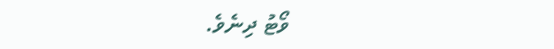ވޯޓު ދިނެވެ.